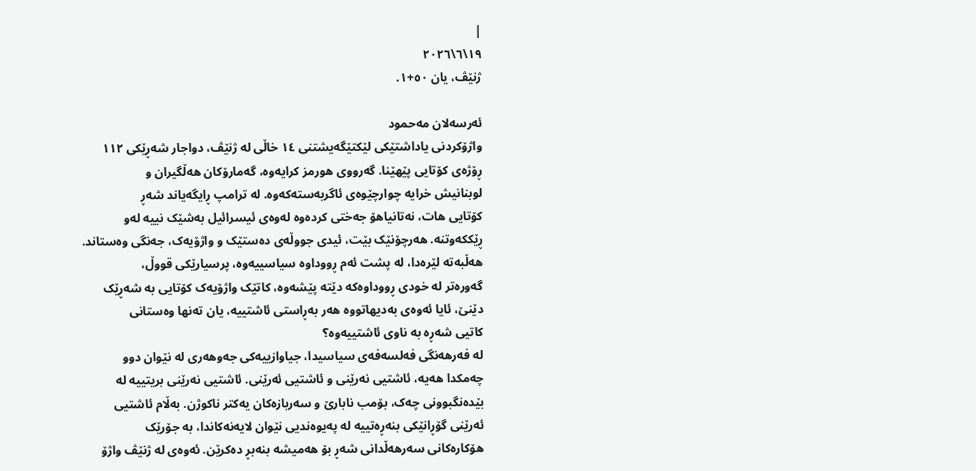|
١٩\٦\٢٠٢٦
ژنێڤ، یان ٥٠+١.

ئەرسەلان مەحمود
واژۆکردنی یاداشتێکی لێکتێگەیشتنی ١٤ خاڵی لە ژنێڤ، دواجار شەڕێکی ١١٢
ڕۆژەی کۆتایی پێهێنا. گەرووی هورمز کرایەوە، گەمارۆکان هەڵگیران و
لوبنانیش خرایە چوارچێوەی ئاگربەستەکەوە. لە ترامپ ڕایگەیاند شەڕ
کۆتایی هات، نەتانیاهۆ جەختی کردەوە لەوەی ئیسرائیل بەشێک نییە لەو
ڕێککەوتنە. هەرچۆنێک بێت، ئیدی جووڵەی دەستێک و واژۆیەک، جەنگی وەستاند.
هەڵبەتە لێرەدا، لە پشت ئەم ڕووداوە سیاسییەوە، پرسیارێکی قووڵ،
گەورەتر لە خودی ڕووداوەکە دێتە پێشەوە، کاتێک واژۆیەک کۆتایی بە شەڕێک
دێنێ، ئایا ئەوەی بەدیهاتووە هەر بەڕاستی ئاشتییە، یان تەنها وەستانی
کاتیی شەڕە بە ناوی ئاشتییەوە؟
لە فەرهەنگی فەلسەفەی سیاسیدا، جیاوازییەکی جەوهەری لە نێوان دوو
چەمکدا هەیە، ئاشتیی نەرێنی و ئاشتیی ئەرێنی. ئاشتیی نەرێنی بریتییە لە
بێدەنگبوونی چەک، بۆمب نابارێ و سەربازەکان یەکتر ناکوژن. بەڵام ئاشتیی
ئەرێنی گۆڕانێکی بنەڕەتییە لە پەیوەندیی نێوان لایەنەکاندا، بە جۆرێک
هۆکارەکانی سەرهەڵدانی شەڕ بۆ هەمیشە بنەبڕ دەکرێن. ئەوەی لە ژنێڤ واژۆ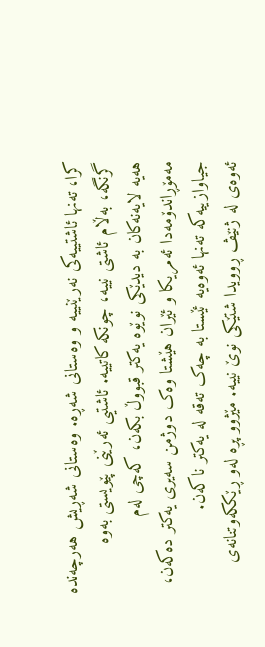کرا، تەنها ئاشتییەکی نەرێنییە و وەستانی شەڕە. وەستانی شەڕیش هەرچەندە
گرنگە، بەڵام ئاشتی نییە، چونکە کاتییە. ئاشتیی ئەرێنی پێویستی بەوە
هەیە لایەنەکان بە دیدێکی نوێوە یەکتر قبووڵ بکەن، کەچی لەم
مەمۆڕاندۆمەدا ئەمریکا و ئێران هێشتا وەک دوژمن سەیری یەکتر دەکەن،
جیاوازییەکە تەنها ئەوەیە ئێستا بە چەک تەقە لە یەکتر ناکەن.
ئەوەی لە ژنێڤ ڕوویدا شتێکی نوێ نییە. مێژوو پڕە لەو ڕێککەوتنانەی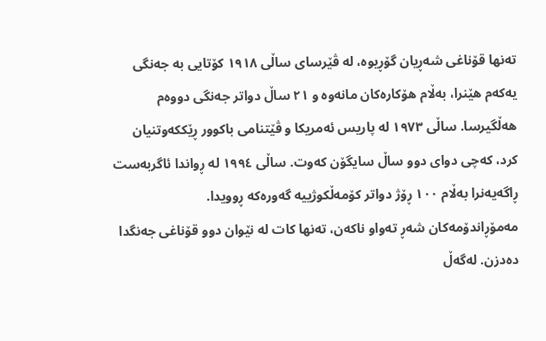تەنها قۆناغی شەڕیان گۆڕیوە، لە ڤێرسای ساڵی ١٩١٨ کۆتایی بە جەنگی
یەکەم هێنرا، بەڵام هۆکارەکان مانەوە و ٢١ ساڵ دواتر جەنگی دووەم
هەڵگیرسا. ساڵی ١٩٧٣ لە پاریس ئەمریکا و ڤێتنامی باکوور ڕێککەوتنیان
کرد، کەچی دوای دوو ساڵ سایگۆن کەوت. ساڵی ١٩٩٤ لە ڕواندا ئاگربەست
ڕاگەیەنرا بەڵام ١٠٠ ڕۆژ دواتر کۆمەڵکوژییە گەورەکە ڕوویدا.
مەمۆڕاندۆمەکان شەڕ تەواو ناکەن، تەنها کات لە نێوان دوو قۆناغی جەنگدا
دەدزن. لەگەڵ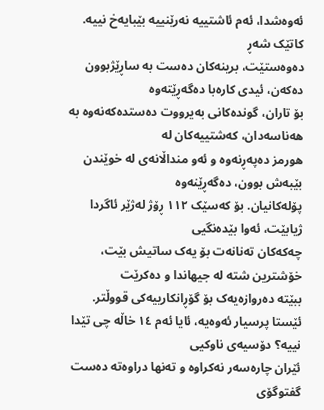ئەوەشدا، ئەم ئاشتییە نەرێنییە بێبایەخ نییە. کاتێک شەڕ
دەوەستێت، برینەکان دەست بە ساڕێژبوون دەکەن، ئیدی کارەبا دەگەڕێتەوە
بۆ تاران، گوندەکانی بەیرووت دەستدەکەنەوە بە هەناسەدان، کەشتییەکان لە
هورمز دەپەڕنەوە و ئەو منداڵانەی لە خوێندن بێبەش بوون، دەگەڕێنەوە
پۆلەکانیان. بۆ کەسێک ١١٢ ڕۆژ لەژێر ئاگردا ژیابێت، ئەوا بێدەنگیی
چەکەکان تەنانەت بۆ یەک ساتیش بێت، خۆشترین شتە لە جیهاندا و دەکرێت
ببێتە دەروازەیەک بۆ گۆڕانکارییەکی قووڵتر.
ئێستا پرسیار ئەوەیە، ئایا ئەم ١٤ خاڵە چی تێدا نییە؟ دۆسیەی ناوکیی
ئێران چارەسەر نەکراوە و تەنها دراوەتە دەست گفتوگۆی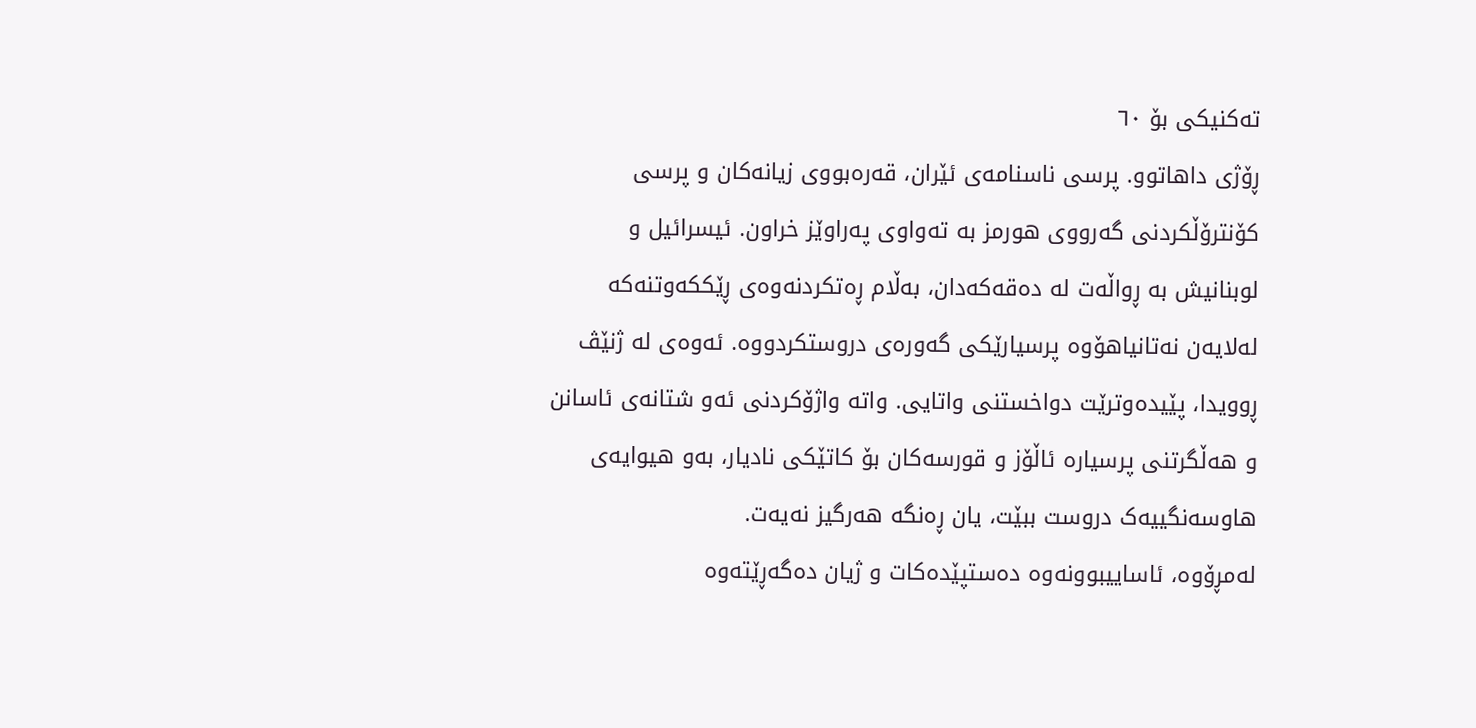تەکنیکی بۆ ٦٠
ڕۆژی داهاتوو. پرسی ناسنامەی ئێران، قەرەبووی زیانەکان و پرسی
کۆنترۆڵکردنی گەرووی هورمز بە تەواوی پەراوێز خراون. ئیسرائیل و
لوبنانیش بە ڕواڵەت لە دەقەکەدان، بەڵام ڕەتکردنەوەی ڕێککەوتنەکە
لەلایەن نەتانیاهۆوە پرسیارێکی گەورەی دروستکردووە. ئەوەی لە ژنێڤ
ڕوویدا، پێیدەوترێت دواخستنی واتایی. واتە واژۆکردنی ئەو شتانەی ئاسانن
و هەڵگرتنی پرسیارە ئاڵۆز و قورسەکان بۆ کاتێکی نادیار، بەو هیوایەی
هاوسەنگییەک دروست ببێت، یان ڕەنگە هەرگیز نەیەت.
لەمڕۆوە، ئاساییبوونەوە دەستپێدەکات و ژیان دەگەڕێتەوە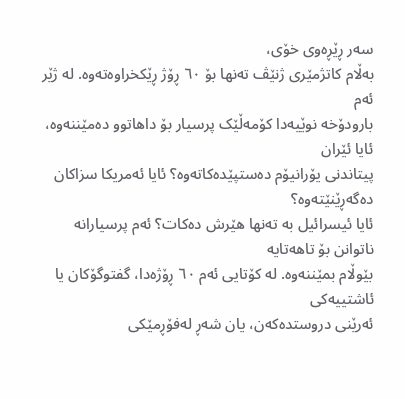سەر ڕێڕەوی خۆی،
بەڵام کاتژمێری ژنێڤ تەنها بۆ ٦٠ ڕۆژ ڕێکخراوەتەوە. لە ژێر ئەم
بارودۆخە نوێیەدا کۆمەڵێک پرسیار بۆ داهاتوو دەمێننەوە، ئایا ئێران
پیتاندنی یۆرانیۆم دەستپێدەکاتەوە؟ ئایا ئەمریکا سزاکان دەگەڕێنێتەوە؟
ئایا ئیسرائیل بە تەنها هێرش دەکات؟ ئەم پرسیارانە ناتوانن بۆ تاهەتایە
بێوڵام بمێننەوە. لە کۆتایی ئەم ٦٠ ڕۆژەدا، گفتوگۆکان یا ئاشتییەکی
ئەرێنی دروستدەکەن، یان شەڕ لەفۆڕمێکی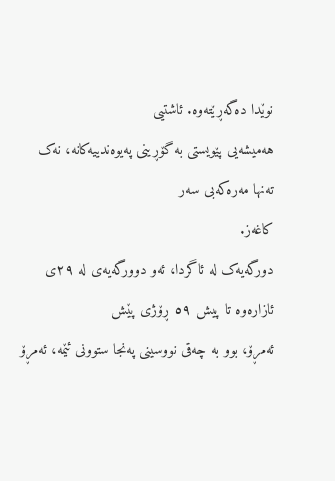نوێدا دەگەڕێتەوە. ئاشتیی
هەمیشەیی پێویستی بە گۆڕینی پەیوەندییەکانە، نەک تەنها مەرەکەبی سەر
کاغەز.
دورگەیەک لە ئاگردا، ئەو دوورگەیەی لە ٢٩ی ئازارەوە تا پيش ٥٩ ڕۆژی پێش
ئەمڕۆ، بوو بە چەقی نووسینی پەنجا ستوونی ئێمە، ئەمڕۆ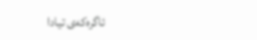ئاگرەکەی تیادا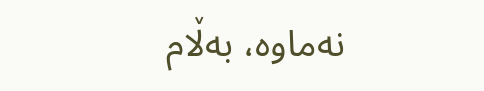نەماوە، بەڵام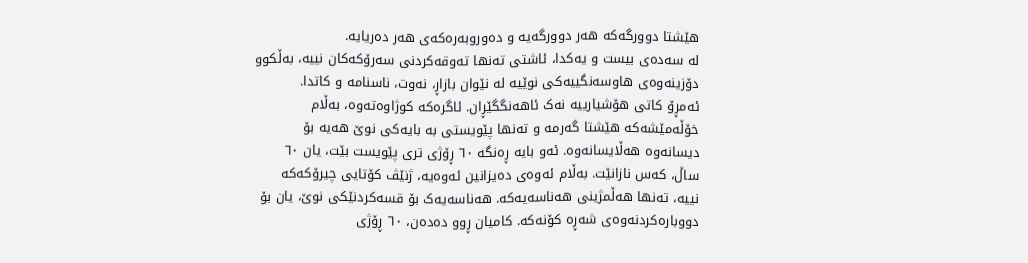هێشتا دوورگەکە هەر دوورگەیە و دەوروبەرەکەی هەر دەریایە.
لە سەدەی بیست و یەکدا، ئاشتی تەنها تەوقەکردنی سەرۆکەکان نییە، بەڵکوو
دۆزینەوەی هاوسەنگییەکی نوێیە لە نێوان بازاڕ، نەوت، ناسنامە و کاتدا.
ئەمڕۆ کاتی هۆشیارییە نەک ئاهەنگگێڕان. ئاگرەکە کوژاوەتەوە، بەڵام
خۆڵەمێشەکە هێشتا گەرمە و تەنها پێویستی بە بایەکی نوێ هەیە بۆ
دیسانەوە هەڵایسانەوە. ئەو بایە ڕەنگە ٦٠ ڕۆژی تری پێویست بێت، یان ٦٠
ساڵ، کەس نازانێت. بەڵام ئەوەی دەیزانین ئەوەیە، ژنێڤ کۆتایی چیرۆکەکە
نییە، تەنها هەڵمژینی هەناسەیەکە. هەناسەیەک بۆ قسەکردنێکی نوێ، یان بۆ
دووبارەکردنەوەی شەڕە کۆنەکە. کامیان ڕوو دەدەن، ٦٠ ڕۆژی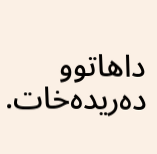داهاتوو
دەریدەخات.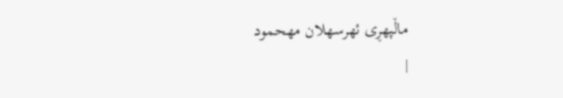ماڵپهڕی ئهرسهلان مهحمود
|